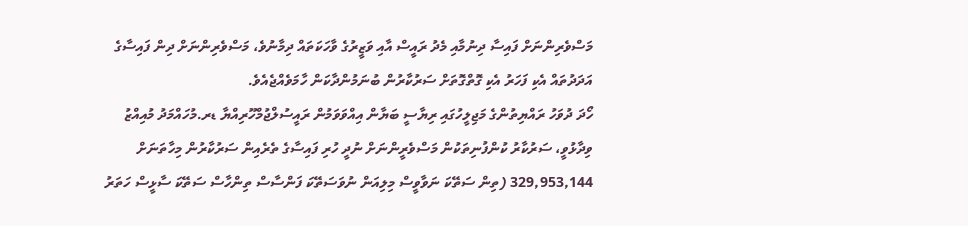މަސްވެރިންނަށް ފައިސާ ދިނުމާއި މެދު ރައީސް އާއި ވަޒީރުގެ ވާހަކަތައް ދިމާނުވެ، މަސްވެރިންނަށް ދިން ފައިސާގެ އަދަދުތައް އެކި ފަހަރު އެކި ގޮތްގޮތަށް ސަރުކާރުން ބުނަމުންދާކަން ހާމަވެއްޖެއެވެ.
ހޯދަ ދުވަހު ރައްޔިތުންގެ މަޖިލީހުގައި ރިޔާސީ ބަޔާން އިއްވަވަމުން ރައީސުލްޖުމްހޫރިއްޔާ ޑރ.މުހައްމަދު މުއިއްޒު ވިދާޅުވީ، ސަރުކާރު ކުންފުނިތަކުން މަސްވެރީންނަށް ނުދީ ހުރި ފައިސާގެ ތެރެއިން ސަރުކާރުން މިހާތަނަށް 329,953,144 (ތިން ސަތޭކަ ނަވާވީސް މިލިއަން ނުވަސަތޭކަ ފަންސާސް ތިންހާސް ސަތޭކަ ސާޅީސް ހަތަރު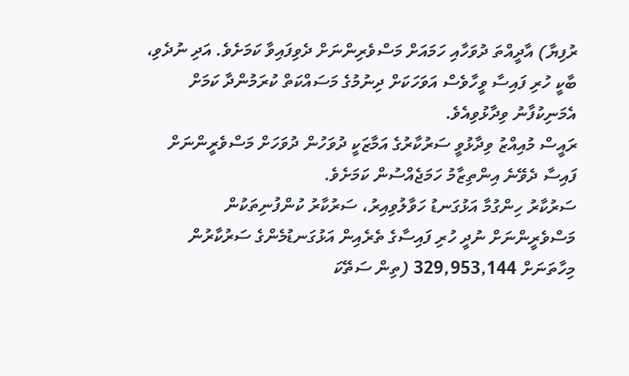ރުފިޔާ) އާދީއްތަ ދުވަހާއި ހަމައަށް މަސްވެރިންނަށް ދެވިފައިވާ ކަމަށެވެ. އަދި ނުދެވި، ބާކީ ހުރި ފައިސާ ވީހާވެސް އަވަހަކަށް ދިނުމުގެ މަސައްކަތް ކުރަމުންދާ ކަމަށް އެމަނިކުފާނު ވިދާޅުވިއެވެ.
ރައީސް މުއިއްޒު ވިދާޅުވީ ސަރުކާރުގެ އަމާޒަކީ ދުވަހުން ދުވަހަށް މަސްވެރީންނަށް ފައިސާ ދެވޭނެ އިންތިޒާމު ހަމަޖެއްސުން ކަމަށެވެ.
ސަރުކާރު ހިންގުމާ އަޅުގަނޑު ހަވާލުވިއިރު، ސަރުކާރު ކުންފުނިތަކުން މަސްވެރީންނަށް ނުދީ ހުރި ފައިސާގެ ތެރެއިން އަޅުގަނޑުމެންގެ ސަރުކާރުން މިހާތަނަށް 329,953,144 (ތިން ސަތޭކަ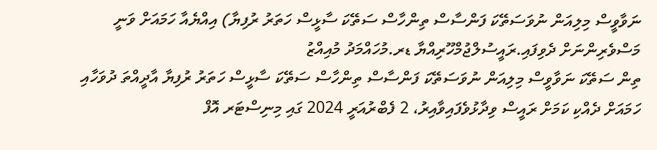ނަވާވީސް މިލިއަން ނުވަސަތޭކަ ފަންސާސް ތިންހާސް ސަތޭކަ ސާޅީސް ހަތަރު ރުފިޔާ) އިއްޔެއާ ހަމައަށް ވަނީ މަސްވެރިންނަށް ދެވިފައި.ރައީސުލްޖުމްހޫރިއްޔާ ޑރ.މުހައްމަދު މުއިއްޒު
ތިން ސަތޭކަ ނަވާވީސް މިލިއަން ނުވަސަތޭކަ ފަންސާސް ތިންހާސް ސަތޭކަ ސާޅީސް ހަތަރު ރުފިޔާ އާދީއްތަ ދުވަހާއި ހަމައަށް ދެއްކި ކަމަށް ރައީސް ވިދާޅުވެފައިވާއިރު، 2 ފެބްރުއަރީ 2024 ގައި މިނިސްޓަރ އޮފް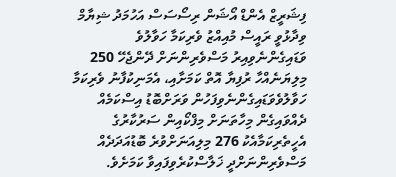ފިޝަރީޒް އެންޑް އޯޝަން ރިސޯސަސް އަހުމަދު ޝިޔާމް ވިދާޅުވީ ރައީސް މުއިއްޒު ވެރިކަމާ ހަވާލުވެ ވަޑައިގެންނެވިއިރު މަސްވެރިންނަށް ދޭންޖެހޭ 250 މިލިޔަނެއްހާ ރުފިޔާ އޮތް ކަމަށާއި، އެމަނިކުފާނު ވެރިކަމާ ހަވާލުވެވަޑައިގެންނެވިފަހުން ވަރަށްބޮޑު އިސްކަމެއް ދެއްވައިގެން މިހާތަނަށް މިފްކޯއިން ސަރުކާރުގެ އެހީތެރިކަމާއެކު 276 މިލިއަނަށްވުރެ ބޮޑުއަދަދެއް މަސްވެރިންނަށްދީ ޚަލާސްކުރެވިފައިވާ ކަމަށެވެ.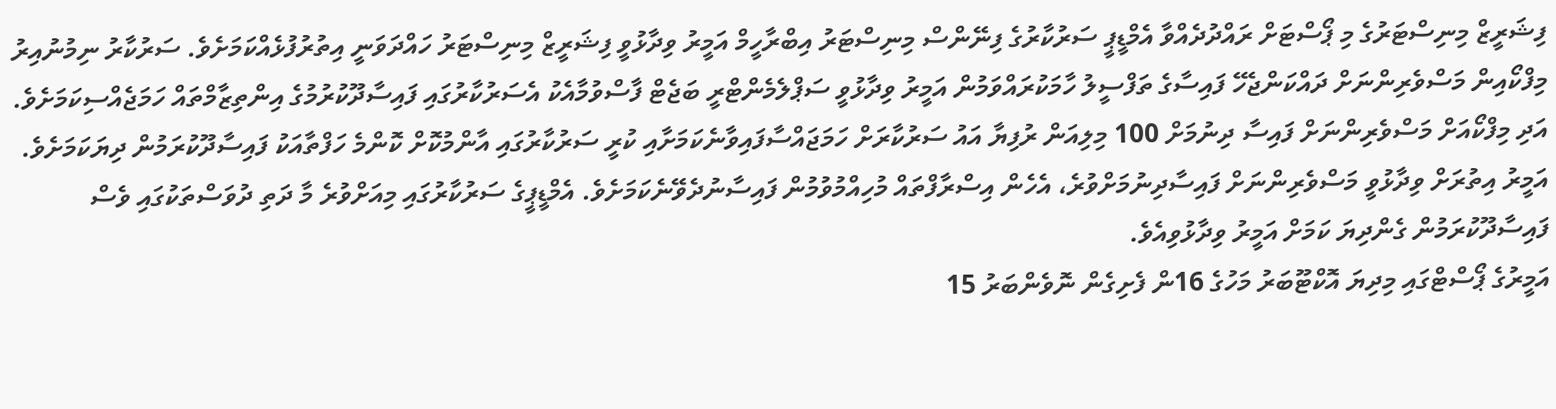ފިޝަރީޒް މިނިސްޓަރުގެ މި ޕޯސްޓަށް ރައްދުދެއްވާ އެމްޑީޕީ ސަރުކާރުގެ ފިނޭންސް މިނިސްޓަރު އިބްރާހީމް އަމީރު ވިދާޅުވީ ފިޝަރީޒް މިނިސްޓަރު ހައްދަވަނީ އިތުރުފުޅެއްކަމަށެވެ. ސަރުކާރު ނިމުނުއިރު މިފްކޯއިން މަސްވެރިންނަށް ދައްކަންޖެހޭ ފައިސާގެ ތަފްސީލު ހާމަކުރައްވަމުން އަމީރު ވިދާޅުވީ ސަޕްލެމެންޓްރީ ބަޖެޓް ފާސްވުމާއެކު އެސަރުކާރުގައި ފައިސާދޫކުރުމުގެ އިންތިޒާމްތައް ހަމަޖެއްސިކަމަށެވެ. އަދި މިފްކޯއަށް މަސްވެރިންނަށް ފައިސާ ދިނުމަށް 100 މިލިއަން ރުފިޔާ އައު ސަރުކާރަށް ހަމަޖައްސާފައިވާނެކަމަށާއި ކުރީ ސަރުކާރުގައި އާންމުކޮށް ކޮންމެ ހަފްތާއަކު ފައިސާދޫކުރަމުން ދިޔަކަމަށެވެ.
އަމީރު އިތުރަށް ވިދާޅުވީ މަސްވެރިންނަށް ފައިސާދިނުމަށްވުރެ، އެހެން އިސްރާފްތައް މުހިއްމުވުމުން ފައިސާނުދެވޭނެކަމަށެވެ. އެމްޑީޕީގެ ސަރުކާރުގައި މިއަށްވުރެ މާ ދަތި ދުވަސްތަކުގައި ވެސް ފައިސާދޫކުރަމުން ގެންދިޔަ ކަމަށް އަމީރު ވިދާޅުވިއެވެ.
އަމީރުގެ ޕޯސްޓްގައި މިދިޔަ އޮކްޓޫބަރު މަހުގެ 16ން ފެށިގެން ނޮވެންބަރު 15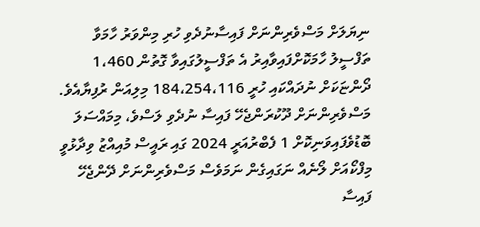ނިޔަލަށް މަސްވެރިންނަށް ފައިސާނުދެވި ހުރި މިންވަރު ހާމަވާ ތަފްސީލު ހާމަކޮށްފައިވާއިރު އެ ތަފްސީލުގައިވާ ގޮތުން 1،460 ދޯންޏަކަށް ނުދައްކައި ހުރީ 184،254،116 މިލިއަން ރުފިޔާއެވެ.
މަސްވެރިންނަށް ދޫކުރަންޖެހޭ ފައިސާ ނުދެވި ލަސްވެ، މިމައްސަލަ ބޮޑުވެފައިވަނިކޮށް 1 ފެބްރުއަރީ 2024 ގައި ރައީސް މުއިއްޒު ވިދާޅުވީ މިފްކޯއަށް ލޯނެއް ނަގައިގެން ނަމަވެސް މަސްވެރިންނަށް ދޭންޖެހޭ ފައިސާ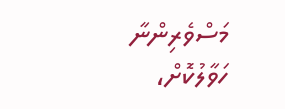މަސްވެރިންނާ ހަވާލުކޮށް،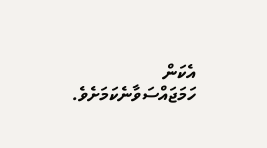އެކަން ހަމަޖައްސަވާނެކަމަށެވެ.